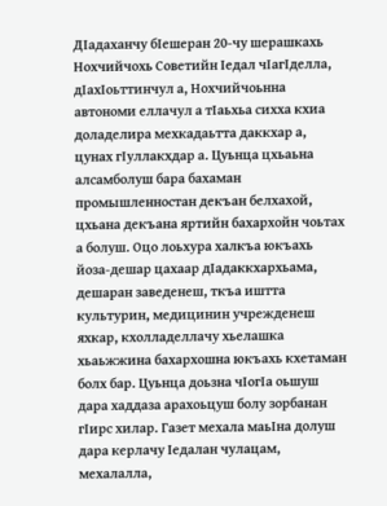ДIадаханчу бIешеран 20-чу шерашкахь Нохчийчохь Советийн Iедал чIагIделла, дIахIоьттинчул а, Нохчийчоьнна автономи еллачул а тIаьхьа сихха кхиа доладелира мехкадаьтта даккхар а, цунах гIуллакхдар а. Цуьнца цхьаьна алсамболуш бара бахаман промышленностан декъан белхахой, цхьана декъана яртийн бахархойн чоьтах а болуш. Оцо лоьхура халкъа юкъахь йоза-дешар цахаар дIадаккхархьама, дешаран заведенеш, ткъа иштта культурин, медицинин учрежденеш яхкар, кхолладеллачу хьелашка хьаьжжина бахархошна юкъахь кхетаман болх бар. Цуьнца доьзна чIогIа оьшуш дара хаддаза арахоьцуш болу зорбанан гIирс хилар. Газет мехала маьIна долуш дара керлачу Iедалан чулацам, мехалалла,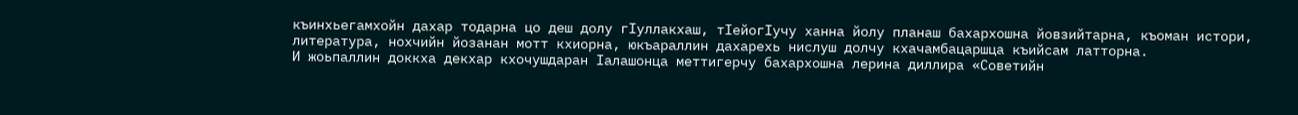къинхьегамхойн дахар тодарна цо деш долу гIуллакхаш, тIейогIучу ханна йолу планаш бахархошна йовзийтарна, къоман истори, литература, нохчийн йозанан мотт кхиорна, юкъараллин дахарехь нислуш долчу кхачамбацаршца къийсам латторна.
И жоьпаллин доккха декхар кхочушдаран Iалашонца меттигерчу бахархошна лерина диллира «Советийн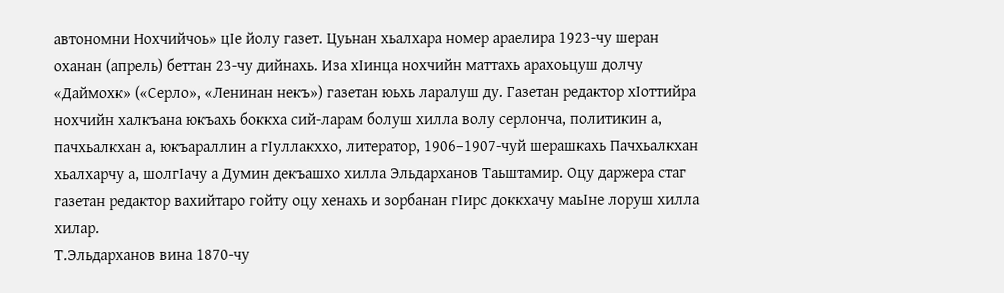автономни Нохчийчоь» цIе йолу газет. Цуьнан хьалхара номер араелира 1923-чу шеран оханан (апрель) беттан 23-чу дийнахь. Иза хIинца нохчийн маттахь арахоьцуш долчу «Даймохк» («Серло», «Ленинан некъ») газетан юьхь ларалуш ду. Газетан редактор хIоттийра нохчийн халкъана юкъахь боккха сий-ларам болуш хилла волу серлонча, политикин а, пачхьалкхан а, юкъараллин а гIуллакххо, литератор, 1906–1907-чуй шерашкахь Пачхьалкхан хьалхарчу а, шолгIачу а Думин декъашхо хилла Эльдарханов Таьштамир. Оцу даржера стаг газетан редактор вахийтаро гойту оцу хенахь и зорбанан гIирс доккхачу маьIне лоруш хилла хилар.
Т.Эльдарханов вина 1870-чу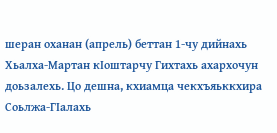шеран оханан (апрель) беттан 1-чу дийнахь Хьалха-Мартан кIоштарчу Гихтахь ахархочун доьзалехь. Цо дешна, кхиамца чекхъяьккхира Соьлжа-ГIалахь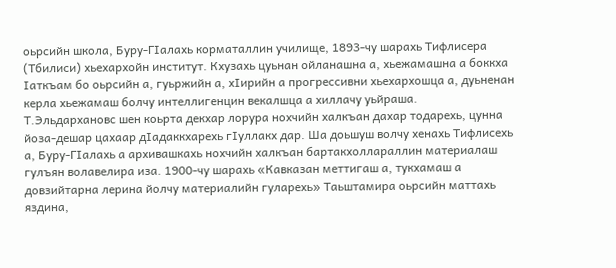оьрсийн школа, Буру-ГIалахь корматаллин училище, 1893-чу шарахь Тифлисера (Тбилиси) хьехархойн институт. Кхузахь цуьнан ойланашна а, хьежамашна а боккха Iаткъам бо оьрсийн а, гуьржийн а, хIирийн а прогрессивни хьехархошца а, дуьненан керла хьежамаш болчу интеллигенцин векалшца а хиллачу уьйраша.
Т.Эльдархановс шен коьрта декхар лорура нохчийн халкъан дахар тодарехь, цунна йоза-дешар цахаар дIадаккхарехь гIуллакх дар. Ша доьшуш волчу хенахь Тифлисехь а, Буру-ГIалахь а архивашкахь нохчийн халкъан бартакхоллараллин материалаш гулъян волавелира иза. 1900-чу шарахь «Кавказан меттигаш а, тукхамаш а довзийтарна лерина йолчу материалийн гуларехь» Таьштамира оьрсийн маттахь яздина,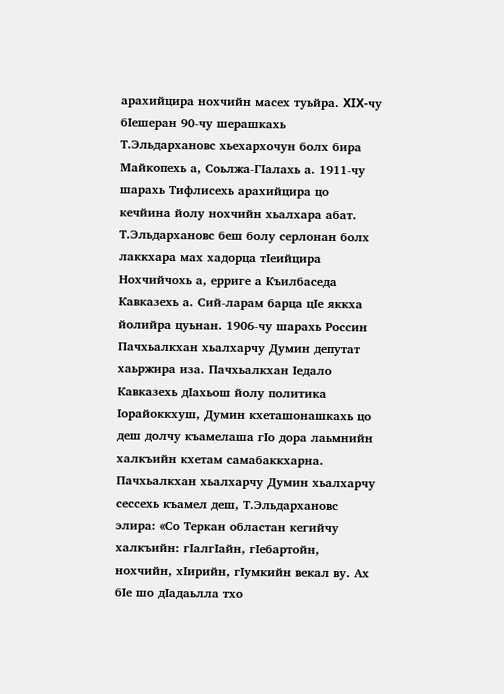арахийцира нохчийн масех туьйра. XIX-чу бIешеран 90-чу шерашкахь Т.Эльдархановс хьехархочун болх бира Майкопехь а, Соьлжа-ГIалахь а. 1911-чу шарахь Тифлисехь арахийцира цо кечйина йолу нохчийн хьалхара абат.
Т.Эльдархановс беш болу серлонан болх лаккхара мах хадорца тIеийцира Нохчийчохь а, ерриге а Къилбаседа Кавказехь а. Сий-ларам барца цIе яккха йолийра цуьнан. 1906-чу шарахь Россин Пачхьалкхан хьалхарчу Думин депутат хаьржира иза. Пачхьалкхан Iедало Кавказехь дIахьош йолу политика Iорайоккхуш, Думин кхеташонашкахь цо деш долчу къамелаша гIо дора лаьмнийн халкъийн кхетам самабаккхарна. Пачхьалкхан хьалхарчу Думин хьалхарчу сессехь къамел деш, Т.Эльдархановс элира: «Со Теркан областан кегийчу халкъийн: гIалгIайн, гIебартойн, нохчийн, хIирийн, гIумкийн векал ву. Ах бIе шо дIадаьлла тхо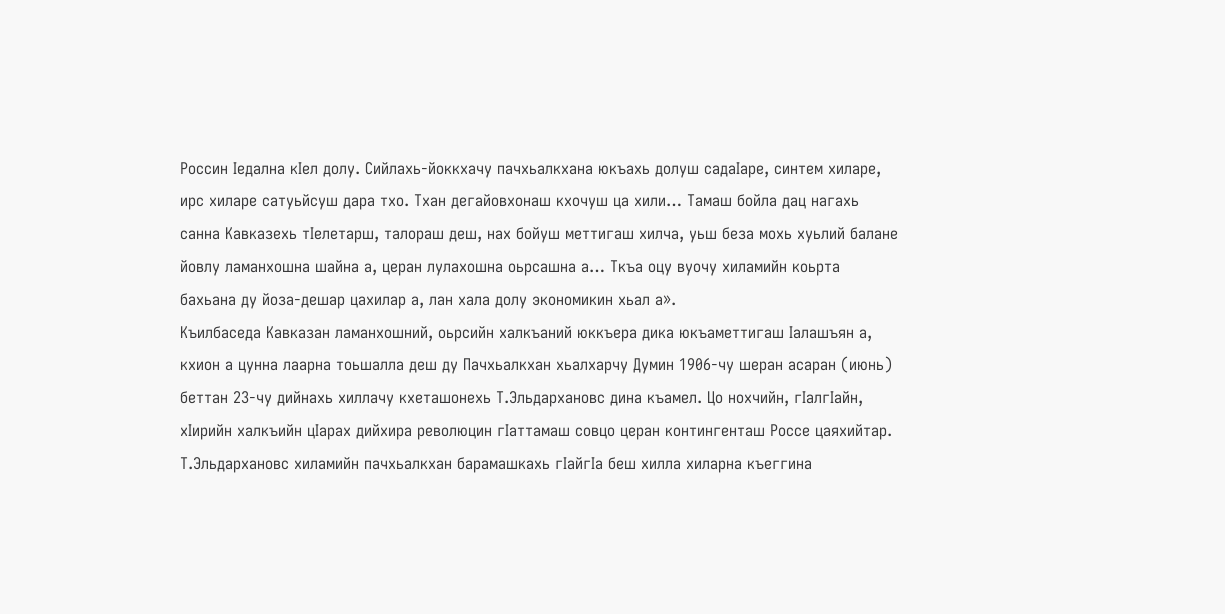Россин Iедална кIел долу. Сийлахь-йоккхачу пачхьалкхана юкъахь долуш садаIаре, синтем хиларе, ирс хиларе сатуьйсуш дара тхо. Тхан дегайовхонаш кхочуш ца хили… Тамаш бойла дац нагахь санна Кавказехь тIелетарш, талораш деш, нах бойуш меттигаш хилча, уьш беза мохь хуьлий балане йовлу ламанхошна шайна а, церан лулахошна оьрсашна а… Ткъа оцу вуочу хиламийн коьрта бахьана ду йоза-дешар цахилар а, лан хала долу экономикин хьал а».
Къилбаседа Кавказан ламанхошний, оьрсийн халкъаний юккъера дика юкъаметтигаш Iалашъян а, кхион а цунна лаарна тоьшалла деш ду Пачхьалкхан хьалхарчу Думин 1906-чу шеран асаран (июнь) беттан 23-чу дийнахь хиллачу кхеташонехь Т.Эльдархановс дина къамел. Цо нохчийн, гIалгIайн, хIирийн халкъийн цIарах дийхира революцин гIаттамаш совцо церан контингенташ Россе цаяхийтар.
Т.Эльдархановс хиламийн пачхьалкхан барамашкахь гIайгIа беш хилла хиларна къеггина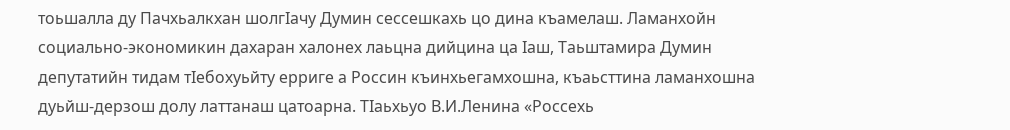тоьшалла ду Пачхьалкхан шолгIачу Думин сессешкахь цо дина къамелаш. Ламанхойн социально-экономикин дахаран халонех лаьцна дийцина ца Iаш, Таьштамира Думин депутатийн тидам тIебохуьйту ерриге а Россин къинхьегамхошна, къаьсттина ламанхошна дуьйш-дерзош долу латтанаш цатоарна. ТIаьхьуо В.И.Ленина «Россехь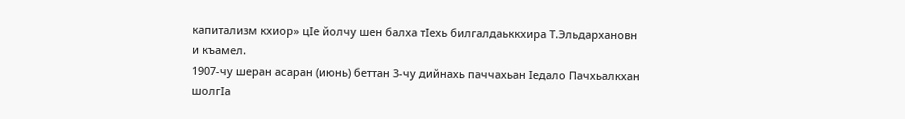капитализм кхиор» цIе йолчу шен балха тIехь билгалдаьккхира Т.Эльдархановн и къамел.
1907-чу шеран асаран (июнь) беттан 3-чу дийнахь паччахьан Iедало Пачхьалкхан шолгIа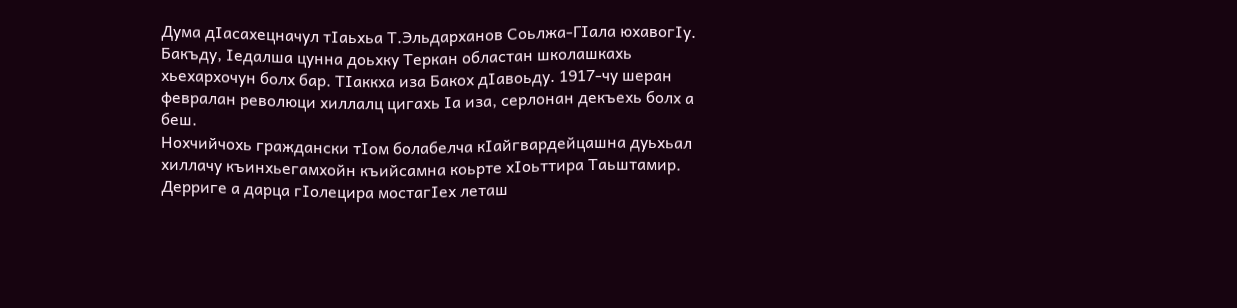Дума дIасахецначул тIаьхьа Т.Эльдарханов Соьлжа-ГIала юхавогIу. Бакъду, Iедалша цунна доьхку Теркан областан школашкахь хьехархочун болх бар. ТIаккха иза Бакох дIавоьду. 1917-чу шеран февралан революци хиллалц цигахь Iа иза, серлонан декъехь болх а беш.
Нохчийчохь граждански тIом болабелча кIайгвардейцашна дуьхьал хиллачу къинхьегамхойн къийсамна коьрте хIоьттира Таьштамир. Дерриге а дарца гIолецира мостагIех леташ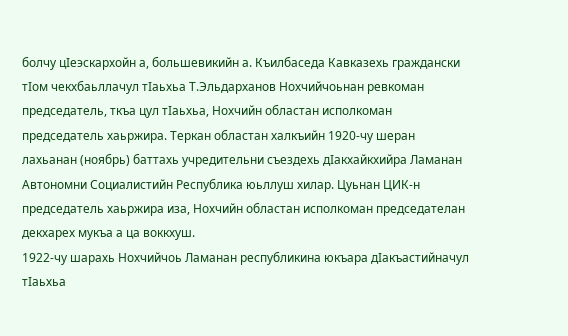болчу цIеэскархойн а, большевикийн а. Къилбаседа Кавказехь граждански тIом чекхбаьллачул тIаьхьа Т.Эльдарханов Нохчийчоьнан ревкоман председатель, ткъа цул тIаьхьа, Нохчийн областан исполкоман председатель хаьржира. Теркан областан халкъийн 1920-чу шеран лахьанан (ноябрь) баттахь учредительни съездехь дIакхайкхийра Ламанан Автономни Социалистийн Республика юьллуш хилар. Цуьнан ЦИК-н председатель хаьржира иза, Нохчийн областан исполкоман председателан декхарех мукъа а ца воккхуш.
1922-чу шарахь Нохчийчоь Ламанан республикина юкъара дIакъастийначул тIаьхьа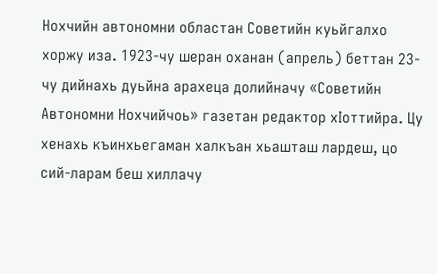Нохчийн автономни областан Советийн куьйгалхо хоржу иза. 1923-чу шеран оханан (апрель) беттан 23-чу дийнахь дуьйна арахеца долийначу «Советийн Автономни Нохчийчоь» газетан редактор хIоттийра. Цу хенахь къинхьегаман халкъан хьашташ лардеш, цо сий-ларам беш хиллачу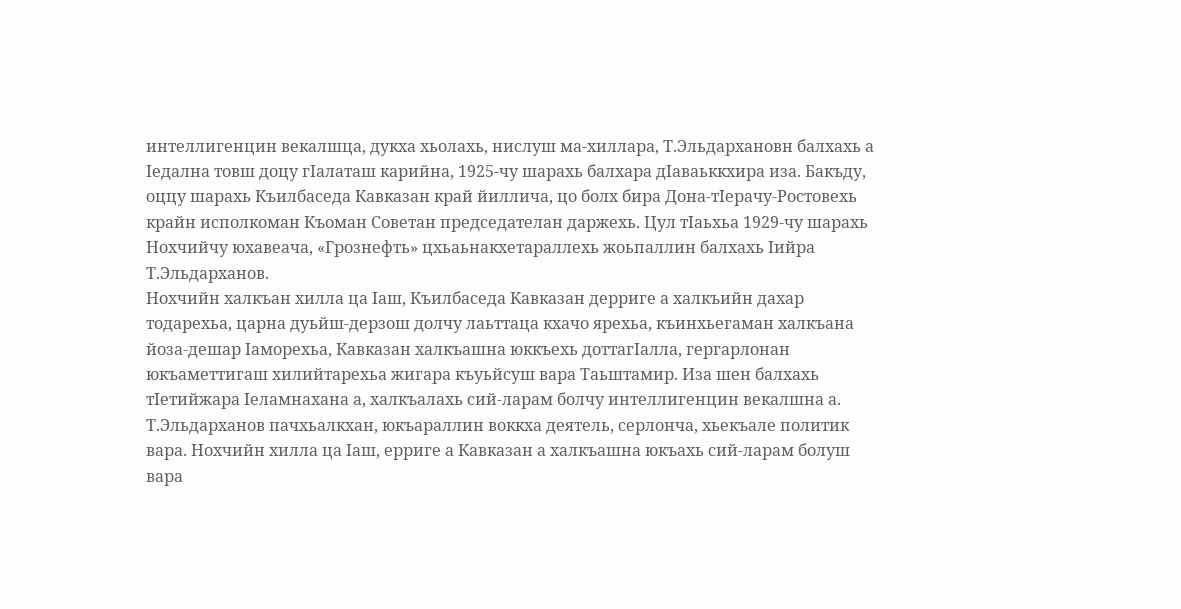интеллигенцин векалшца, дукха хьолахь, нислуш ма-хиллара, Т.Эльдархановн балхахь а Iедална товш доцу гIалаташ карийна, 1925-чу шарахь балхара дIаваьккхира иза. Бакъду, оццу шарахь Къилбаседа Кавказан край йиллича, цо болх бира Дона-тIерачу-Ростовехь крайн исполкоман Къоман Советан председателан даржехь. Цул тIаьхьа 1929-чу шарахь Нохчийчу юхавеача, «Грознефть» цхьаьнакхетараллехь жоьпаллин балхахь Iийра Т.Эльдарханов.
Нохчийн халкъан хилла ца Iаш, Къилбаседа Кавказан дерриге а халкъийн дахар тодарехьа, царна дуьйш-дерзош долчу лаьттаца кхачо ярехьа, къинхьегаман халкъана йоза-дешар Iаморехьа, Кавказан халкъашна юккъехь доттагIалла, гергарлонан юкъаметтигаш хилийтарехьа жигара къуьйсуш вара Таьштамир. Иза шен балхахь тIетийжара Iеламнахана а, халкъалахь сий-ларам болчу интеллигенцин векалшна а. Т.Эльдарханов пачхьалкхан, юкъараллин воккха деятель, серлонча, хьекъале политик вара. Нохчийн хилла ца Iаш, ерриге а Кавказан а халкъашна юкъахь сий-ларам болуш вара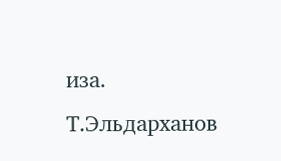иза.
Т.Эльдарханов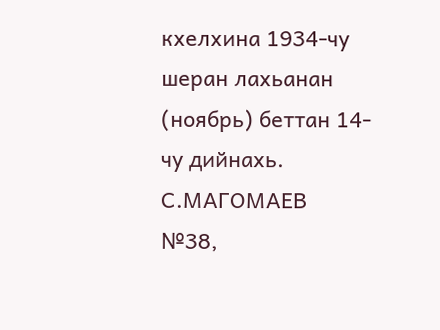кхелхина 1934-чу шеран лахьанан (ноябрь) беттан 14-чу дийнахь.
С.МАГОМАЕВ
№38,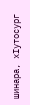шинара, хIутосург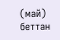(май) беттан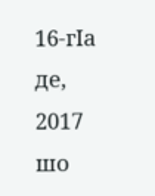16-гIа де, 2017 шо